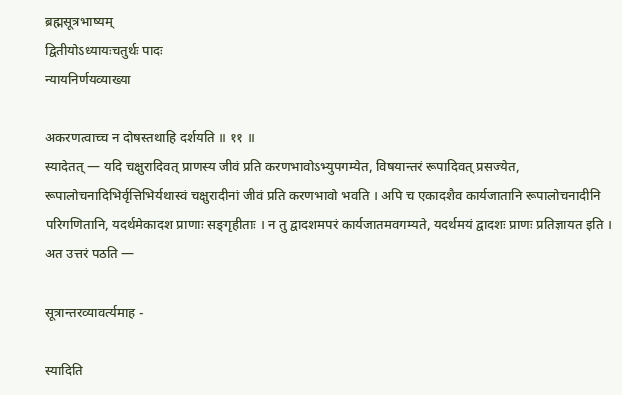ब्रह्मसूत्रभाष्यम्
द्वितीयोऽध्यायःचतुर्थः पादः
न्यायनिर्णयव्याख्या

अकरणत्वाच्च न दोषस्तथाहि दर्शयति ॥ ११ ॥
स्यादेतत् — यदि चक्षुरादिवत् प्राणस्य जीवं प्रति करणभावोऽभ्युपगम्येत, विषयान्तरं रूपादिवत् प्रसज्येत, रूपालोचनादिभिर्वृत्तिभिर्यथास्वं चक्षुरादीनां जीवं प्रति करणभावो भवति । अपि च एकादशैव कार्यजातानि रूपालोचनादीनि परिगणितानि, यदर्थमेकादश प्राणाः सङ्गृहीताः । न तु द्वादशमपरं कार्यजातमवगम्यते, यदर्थमयं द्वादशः प्राणः प्रतिज्ञायत इति । अत उत्तरं पठति —

सूत्रान्तरव्यावर्त्यमाह -

स्यादिति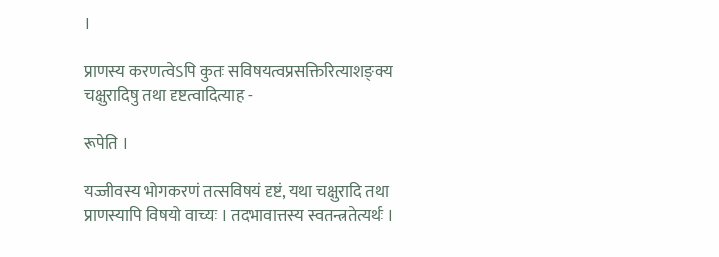।

प्राणस्य करणत्वेऽपि कुतः सविषयत्वप्रसक्तिरित्याशङ्क्य चक्षुरादिषु तथा दृष्टत्वादित्याह -

रूपेति ।

यज्जीवस्य भोगकरणं तत्सविषयं दृष्टं, यथा चक्षुरादि तथा प्राणस्यापि विषयो वाच्यः । तदभावात्तस्य स्वतन्त्रतेत्यर्थः ।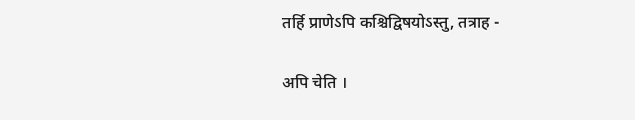तर्हि प्राणेऽपि कश्चिद्विषयोऽस्तु, तत्राह -

अपि चेति ।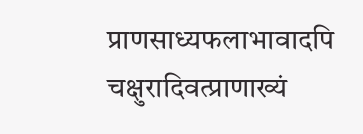प्राणसाध्यफलाभावादपि चक्षुरादिवत्प्राणाख्यं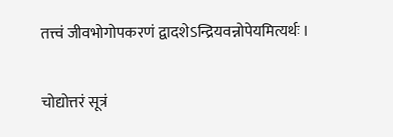तत्त्वं जीवभोगोपकरणं द्वादशेऽन्द्रियवन्नोपेयमित्यर्थः ।

चोद्योत्तरं सूत्रं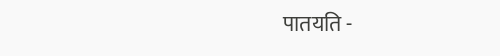पातयति -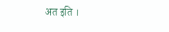अत इति ।